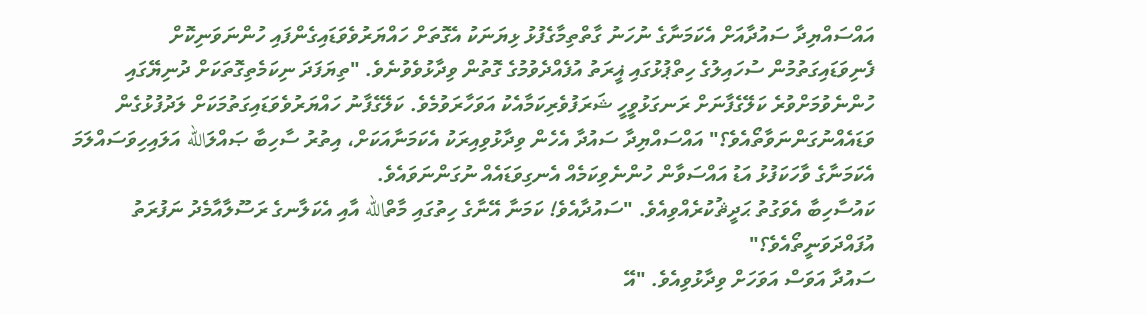އައްސައްޔިދާ ސައުދާއަށް އެކަމަނާގެ ނުހަނު ގާތްތިމާގެފުޅު ޅިޔަނަކު އެގޮތަށް ހައްޔަރުވެވަޑައިގެންފައި ހުންނަވަނިކޮށް ފެނިވަޑައިގަތުމުން ސުހައިލުގެ ހިތްޕުޅުގައި ޣީރަތު އުފެއްދެވުމުގެ ގޮތުން ވިދާޅުވެވުނެވެ. "ތިޔަފަދަ ނިކަމެތިގޮތަކަށް ދުނިޔޭގައި ހުންނެވުމަށްވުރެ ކަލޭގެފާނަށް ރަނގަޅުވީހީ ޝަރަފުވެރިކަމާއެކު އަވަހާރަވުމެވެ. ކަލޭގެފާނު ހައްޔަރުވެވަޑައިގަތުމަކަށް ލަދުފުޅުގެން ވަޑައެއްނުގަންނަވާތޯއެވެ؟" އައްސައްޔިދާ ސައުދާ އެހެން ވިދާޅުވިއިރަކު އެކަމަނާއަކަށް، އިތުރު ސާހިބާ ޞައްލަالله އަލައިހިވަސައްލަމަ އެކަމަނާގެ ވާހަކަފުޅު އަޑު އައްސަވާން ހުންނެވިކަމެއް އެނގިވަޑައެއް ނުގަންނަވައެވެ.
ކައުސާހިބާ އެވަގުތު ޙަދީޘުކުރެއްވިއެވެ. "ސައުދާއެވެ! ކަމަނާ އޭނާގެ ހިތުގައި މާތްالله އާއި އެކަލާނގެ ރަސޫލާއާމެދު ނަފުރަތު އުފައްދަވަނީތޯއެވެ؟"
ސައުދާ އަވަސް އަވަހަށް ވިދާޅުވިއެވެ. "އޭ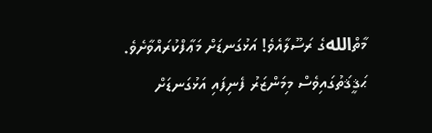މާތްاللهގެ ރަސޫލާއެވެ! އަޅުގަނޑަށް މަޢާފްކުރައްވާށެވެ. ޙަޤީޤަތުގައިވެސް މިމަންޒަރު ފެނިފައި އަޅުގަނޑަށް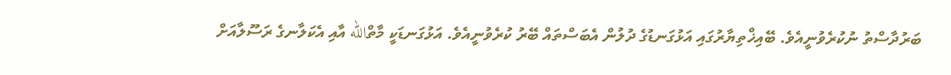ބަރުދާސްތު ނުކުރެވުނީއެވެ. ބޭއިޚްތިޔާރުގައި އަޅުގަނޑުގެ ދުލުން އެބަސްތައް ބޭރު ކުރެވުނީއެވެ. އަޅުގަނޑަކީ މާތްالله އާއި އެކަލާނގެ ރަސޫލާއަށް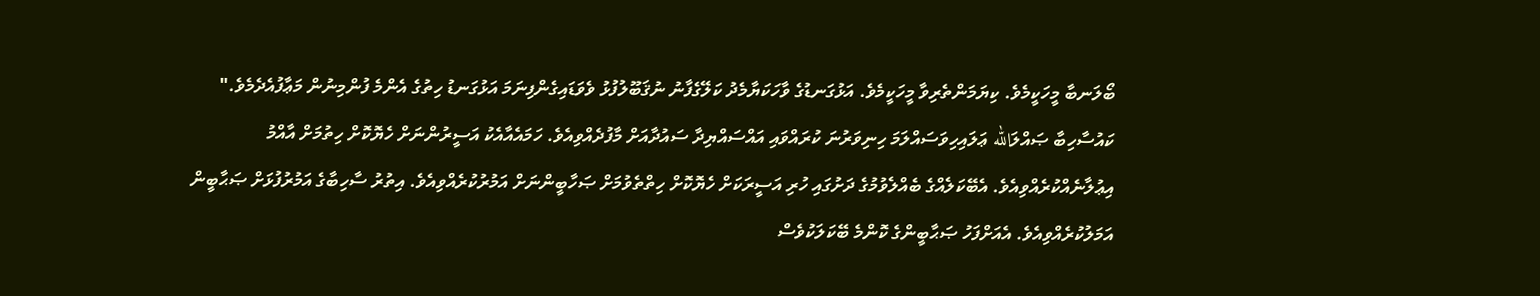ބޯލަނބާ މީހަކީމެވެ. ކިޔަމަންތެރިވާ މީހަކީމެވެ. އަޅުގަނޑުގެ ވާހަކަޔާމެދު ކަލޭގެފާނު ނުޤަބޫލުފުޅު ވެވަޑައިގެންފިނަމަ އަޅުގަނޑު ހިތުގެ އެންމެ ފުންމިނުން މަޢާފުއެދެމެވެ."
ކައުސާހިބާ ޞައްލަالله ޢަލައިހިވަސައްލަމަ ހިނިވަރުނަ ކުރައްވައި އައްސައްޔިދާ ސައުދާއަށް މާފުދެއްވިއެވެ. ހަމައެއާއެކު އަސީރުންނަށް ހެޔޮކޮށް ހިތުމަށް އާއްމު އިޢުލާނެއްކުރެއްވިއެވެ. އެބޭކަލެއްގެ ބެއްލެވުމުގެ ދަށުގައި ހުރި އަސީރަކަށް ހެޔޮކޮށް ހިތްތެވުމަށް ޞަހާބީންނަށް އަމުރުކުރެއްވިއެވެ. އިތުރު ސާހިބާގެ އަމުރުފުޅަށް ޞަޙާބީން އަމަލުކުރެއްވިއެވެ. އެއަށްފަހު ޞަޙާބީންގެ ކޮންމެ ބޭކަލަކުވެސް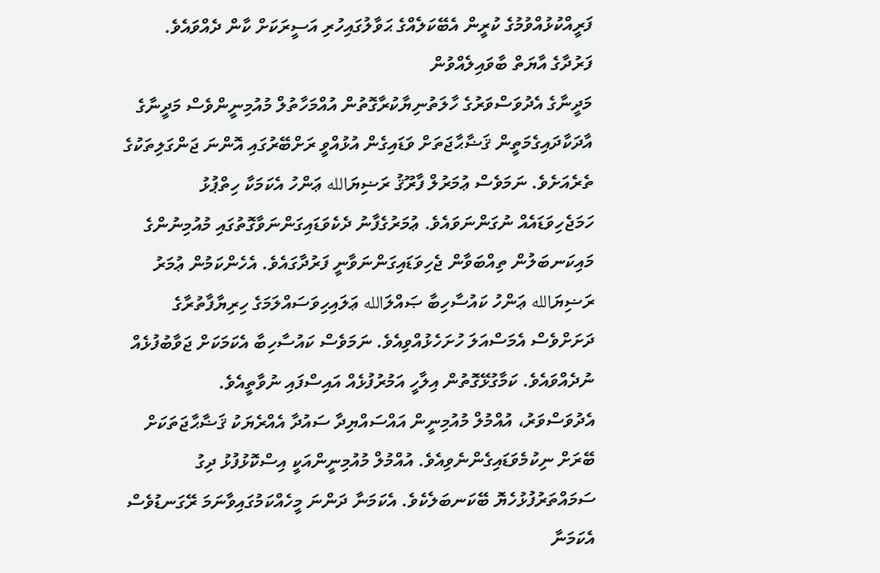ފަރީއްކުޅުއްވުމުގެ ކުރީން އެބޭކަލެއްގެ ޙަވާލުގައިހުރި އަސީރަކަށް ކާން ދެއްވައެވެ.
ފަރުދާގެ އާޔަތް ބާވައިލެއްވުން
މަދީނާގެ އެދުވަސްވަރުގެ ހާލަތުނިޔާކުރާގޮތުން އުއްމަހާތުލް މުއުމިނީންވެސް މަދީނާގެ އާދަކާދައިގެމަތީން ޤަޟާޙާޖަތަށް ވަޑައިގެން އުޅުއްވީ ރަށްބޭރުގައި އޮންނަ ޖަންގަލިތަކުގެ ތެރެއަށެވެ. ނަމަވެސް ޢުމަރުލް ފާރޫޤު ރަޟިޔަالله ޢަންހު އެކަމަކާ ހިތްޕުޅު ހަމަޖެހިވަޑައެއް ނުގަންނަވައެވެ. ޢުމަރުގެފާނު ދެކެވަޑައިގަންނަވާގޮތުގައި މުއުމިނުންގެ މައިކަނބަލުން ތިއްބަވާން ޖެހިވަޑައިގަންނަވާނީ ފަރުދާގައެވެ. އެހެންކަމުން ޢުމަރު ރަޟިޔަالله ޢަންހު ކައުސާހިބާ ޞައްލަالله ޢަލައިހިވަސައްލަމަގެ ހިރިޔާފާތުރާގެ ދަށަށްވެސް އެމަސްއަލަ ހުށަހެޅުއްވިއެވެ. ނަމަވެސް ކައުސާހިބާ އެކަމަކަށް ޖަވާބުފުޅެއް ނުދެއްވައެވެ. ކަމާގުޅޭގޮތުން އިލާހީ އަމުރުފުޅެއް އައިސްފައި ނުވާތީއެވެ.
އެދުވަސްވަރު، އުއްމުލް މުއުމިނީން އައްސައްޔިދާ ސައުދާ އެއްރެޔަކު ޤަޟާޙާޖަތަކަށް ބޭރަށް ނިކުމެވަޑައިގެންނެވިއެވެ. އުއްމުލް މުއުމިނީންއަކީ އިސްކޮޅުފުޅު ދިގު ސަމައްތަރުފުޅުހެޔޮ ބޭކަނބަލެކެވެ. އެކަމަނާ ދަންނަ މީހެއްކަމުގައިވާނަމަ ރޭގަނޑުވެސް އެކަމަނާ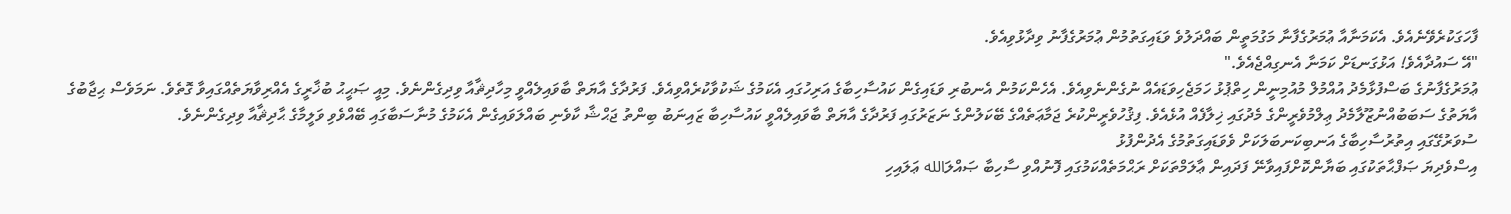ފާހަގަކުރެވޭނެއެވެ. އެކަމަނާއާ ޢުމަރުގެފާނާ މަގުމަތީން ބައްދަލުވެ ވަޑައިގަތުމުން ޢުމަރުގެފާނު ވިދާޅުވިއެވެ.
"އޭ ސައުދާއެވެ! އަޅުގަނޑަށް ކަމަނާ އެނގިއްޖެއެވެ."
ޢުމަރުގެފާނުގެ ބަސްފުޅާމެދު އުއްމުލް މުއުމިނީން ހިތްޕުޅު ހަމަޖެހިވަޑައެއް ނުގެންނެވިއެވެ. އެހެންކަމުން އެނބުރި ވަޑައިގެން ކައުސާހިބާގެ އަރިހުގައި އެކަމުގެ ޝަކުވާކުރެއްވިއެވެ. ފަރުދާގެ އާޔަތް ބާވައިލެއްވީ މިހާދިޘާއާ ވިދިގެންނެވެ. މިއީ ޞަޙީޙު ބުޚާރީގެ އެއްރިވާޔަތެއްގައިވާ ގޮތެވެ. ނަމަވެސް ޙިޖާބުގެ އާޔަތުގެ ސަބަބުއްނުޒޫލާމެދު ޢިލްމުވެރީންގެ މެދުގައި ޚިލާފެއް އުޅެއެވެ. ފިޤުހުވެރީންކުރެ ޖަމާޢަތެއްގެ ބޭކަލުންގެ ނަޒަރުގައި ފަރުދާގެ އާޔަތް ބާވައިލެއްވީ ކައުސާހިބާ ޒައިނަބު ބިންތު ޖަޙްޝާ ކާވެނި ބައްލަވައިގެން އެކަމުގެ މުނާސަބާގައި ބޭއްވެވި ވަލީމާގެ ޙާދިޘާއާ ވިދިގެންނެވެ.
ސުވަރުގޭގައި އިތުރުސާހިބާގެ އަނބިކަނބަލަކަށް ވެވަޑައިގަތުމުގެ އެދުންފުޅު
އިސްވެދިޔަ ޞަފްޙާތަކުގައި ބަޔާންކޮށްފައިވާނޭ ފަދައިން ޢާލަމްތަކަށް ރަޙްމަތެއްކަމުގައި ފޮނުއްވި ސާހިބާ ޞައްލަالله ޢަލައިހި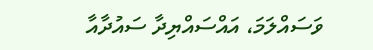ވަސައްލަމަ، އައްސައްޔިދާ ސައުދާއާ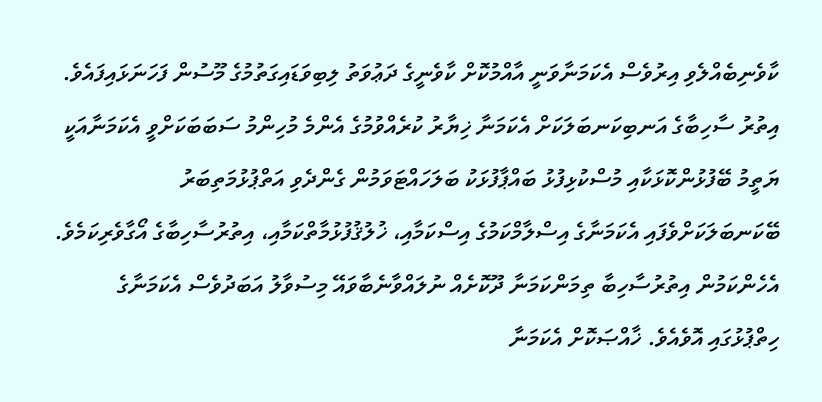ކާވެނިބެއްލެވި އިރުވެސް އެކަމަނާވަނީ އާއްމުކޮށް ކާވެނީގެ ދަޢުވަތު ލިބިވަޑައިގަތުމުގެ މޫސުން ފަހަނަޅައިފައެވެ. އިތުރު ސާހިބާގެ އަނބިކަނބަލަކަށް އެކަމަނާ ޚިޔާރު ކުރެއްވުމުގެ އެންމެ މުހިންމު ސަބަބަކަށްވީ އެކަމަނާއަކީ ޔަތީމު ބޭފުޅުންކޮޅަކާއި މުސްކުޅިފުޅު ބައްޕާފުޅަކު ބަލަހައްޓަވަމުން ގެންދެވި އަތްޕުޅުމަތިބަރު ބޭކަނބަލަކަށްވެފައި އެކަމަނާގެ އިސްލާމްކަމުގެ އިސްކަމާއި، ޚުލުޤުފުޅުމާތްކަމާއި، އިތުރުސާހިބާގެ އޯގާވެރިކަމެވެ. އެހެންކަމުން އިތުރުސާހިބާ ތިމަންކަމަނާ ދޫކޮށެއް ނުލައްވާނެބާވައޭ މިސުވާލު އަބަދުވެސް އެކަމަނާގެ ހިތްޕުޅުގައި އޮވެއެވެ. ޚާއްޞަކޮށް އެކަމަނާ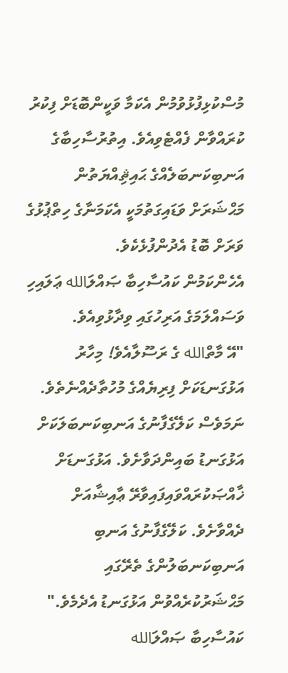މުސްކުޅިފުޅުވުމުން އެކަމާ ވަކީންބޮޑަށް ފިކުރު ކުރައްވާން ފެއްޓެވިއެވެ. އިތުރުސާހިބާގެ އަނބިކަނބަލެއްގެ ޙައިޘިއްޔަތުން މަޙްޝަރަށް ވަޑައިގަތުމަކީ އެކަމަނާގެ ހިތްޕުޅުގެ ވަރަށް ބޮޑު އެދުންފުޅެކެވެ.
އެހެންކަމުން ކައުސާހިބާ ޞައްލަالله ޢަލައިހި ވަސައްލަމަގެ އަރިހުގައި ވިދާޅުވިއެވެ.
"އޭ މާތްالله ގެ ރަސޫލާއެވެ! މިހާރު އަޅުގަނޑަކަށް ފިރިޔެއްގެ މުހުތާދެއްނެތެވެ. ނަމަވެސް ކަލޭގެފާނުގެ އަނބިކަނބަލަކަށް އަޅުގަނޑު ބައިންދަވާށެވެ. އަޅުގަނޑަށް ޚާއްޞަކުރައްވައިފައިވާރޭ ޢާއިޝާއަށް ދެއްވާށެވެ. ކަލޭގެފާނުގެ އަނބި އަނބިކަނބަލުންގެ ތެރޭގައި މަޙްޝަރުކުރެއްވުން އަޅުގަނޑު އެދެމެވެ."
ކައުސާހިބާ ޞައްލަالله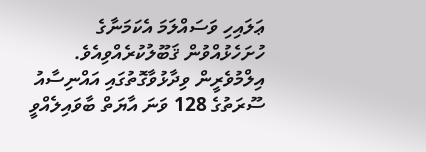ޢަލައިހި ވަސައްލަމަ އެކަމަނާގެ ހުށަހެޅުއްވުން ޤަބޫލުކުރެއްވިއެވެ.
އިލްމުވެރީން ވިދާޅުވާގޮތުގައި އައްނިސާއު ސޫރަތުގެ 128 ވަނަ އާޔަތް ބާވައިލެއްވީ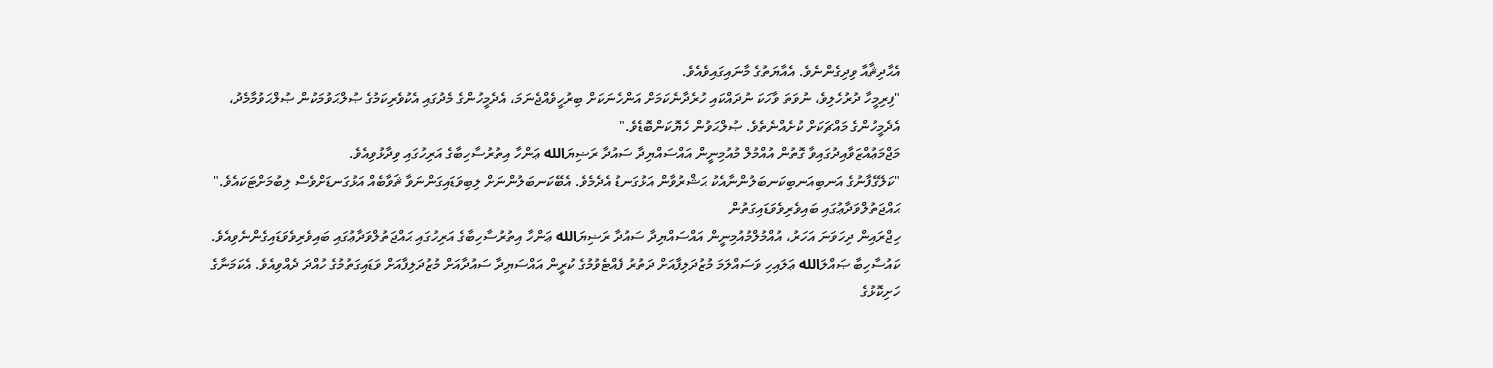އެޙާދިޘާއާ ވިދިގެންނެވެ. އެއާޔަތުގެ މާނައިގައިވެއެވެ.
"ފިރިމީހާ ދުރުހެލިވެ، ނުވަތަ ވާހަކަ ނުދައްކައި ހުރެދާނެކަމަށް އަންހެނަކަށް ބިރުހީވެއްޖެނަމަ، އެދެމީހުންގެ މެދުގައި އެކުވެރިކަމުގެ ޞުލްޙަވުމަކުން ޞުލްޙަވުމާމެދު، އެދެމީހުންގެ މައްޗަކަށް ކުށެއްނެތެވެ. ޞުލްޙަވުން ހެޔޮކަންބޮޑެވެ."
މަޖްމަޢުއްޒަވާއިދުގައިވާ ގޮތުން އުއްމުލް މުއުމިނީން އައްސައްޔިދާ ސައުދާ ރަޟިޔަالله ޢަންހާ އިތުރުސާހިބާގެ އަރިހުގައި ވިދާޅުވިއެވެ.
"ކަލޭގެފާނުގެ އަނބިއަނބިކަނބަލުންނާއެކު ޙަޝްރުވާން އަޅުގަނޑު އެދެމެވެ. އެބޭކަނބަލުންނަށް ލިބިވަޑައިގަންނަވާ ޘަވާބެއް އަޅުގަނޑަށްވެސް ލިބުމަށްޓަކައެވެ."
ޙައްޖަތުލްވަދާޢުގައި ބައިވެރިވެވަޑައިގަތުން
ހިޖްރައިން ދިހަވަނަ އަހަރު، އުއްމުލްމުއުމިނީން އައްސައްޔިދާ ސައުދާ ރަޟިޔަالله ޢަންހާ އިތުރުސާހިބާގެ އަރިހުގައި ޙައްޖަތުލްވަދާޢުގައި ބައިވެރިވެވަޑައިގެންނެވިއެވެ.
ކައުސާހިބާ ޞައްލަالله ޢަލައިހި ވަސައްލަމަ މުޒުދަލިފާއަށް ދަތުރު ފެއްޓެވުމުގެ ކުރީން އައްސަޔިދާ ސައުދާއަށް މުޒުދަލިފާއަށް ވަޑައިގަތުމުގެ ހުއްދަ ދެއްވިއެވެ. އެކަމަނާގެ ހަށިކޮޅުގެ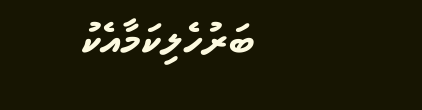ބަރުހެލިކަމާއެކު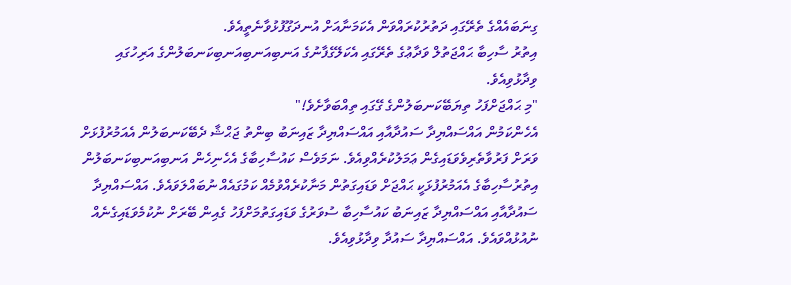ގިނަބައެއްގެ ތެރޭގައި ދަތުރުކުރައްވަން އެކަމަނާއަށް އުނދަގޫފުޅުވާނެތީއެވެ.
އިތުރު ސާހިބާ ޙައްޖަތުލް ވަދާޢުގެ ތެރޭގައި އެކަލޭގެފާނުގެ އަނބިއަނބިއަނބިކަނބަލުންގެ އަރިހުގައި ވިދާޅުވިއެވެ.
"މި ޙައްޖަށްފަހު ތިޔަބޭކަނބަލުންގެ ގޭގައި ތިއްބަވާށެވެ!"
އެހެންކަމުން އައްސައްޔިދާ ސައުދާއާއި އައްސައްޔިދާ ޒައިނަބު ބިންތު ޖަޙްޝާ ދެބޭކަނބަލުން އެއަމުރުފުޅަށް ވަރަށް ފަރުވާތެރިވެވަޑައިގެން ޢަމަލުކުރެއްވިއެވެ. ނަމަވެސް ކައުސާހިބާގެ އެހެނިހެން އަނބިއަނބިކަނބަލުން އިތުރުސާހިބާގެ އެއަމުރުފުޅަކީ ޙައްޖަށް ވަޑައިގަތުން މަނާކުރެއްވުމެއް ކަމުގައެއް ނުބައްލަވައެވެ. އައްސައްޔިދާ ސައުދާއާއި އައްސައްޔިދާ ޒައިނަބު ކައުސާހިބާ ސުވަރުގެ ވަޑައިގަތުމަށްފަހު ގެއިން ބޭރަށް ނުކުމެވަޑައިގެނެއް ނުއުޅުއްވައެވެ. އައްސައްޔިދާ ސައުދާ ވިދާޅުވިއެވެ.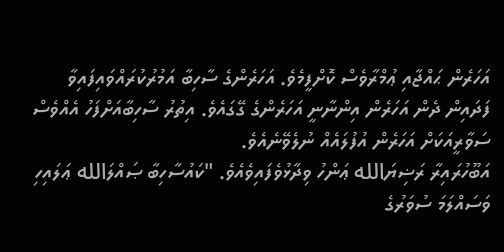އަހަރެން ޙައްޖާއި ޢުމްރާވެސް ކޮށްފީމެވެ. އަހަރެންގެ ސާހިބާ އަމުރުކުރައްވައިފައިވާ ފަދައިން ދެން އަހަރެން އިންނާނީ އަހަރެންގެ ގޭގައެވެ. އިތުރު ސާހިބާއަށްފަހު އެއްވެސް ސަވާރީއަކަށް އަހަރެން އުފުލައެއް ނުލެވޭނެއެވެ.
އަބޫހުރައިރާ ރަޟިޔަالله ޢަންހު ވިދާޅުވެފައިވެއެވެ. "ކައުސާހިބާ ޞައްލަالله ޢަލައިހި ވަސައްލަމަ ސުވަރުގެ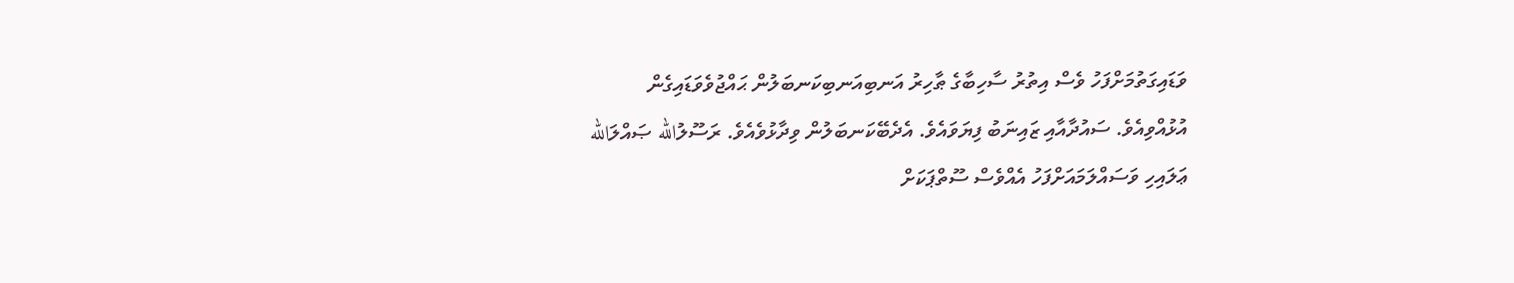ވަޑައިގަތުމަށްފަހު ވެސް އިތުރު ސާހިބާގެ ޠާހިރު އަނބިއަނބިކަނބަލުން ޙައްޖުވެވަޑައިގެން އުޅުއްވިއެވެ. ސައުދާއާއި ޒައިނަބު ފިޔަވައެވެ. އެދެބޭކަނބަލުން ވިދާޅުވެއެވެ. ރަސޫލުالله ޞައްލަالله ޢަލައިހި ވަސައްލަމައަށްފަހު އެއްވެސް ސޫތްޕަކަށް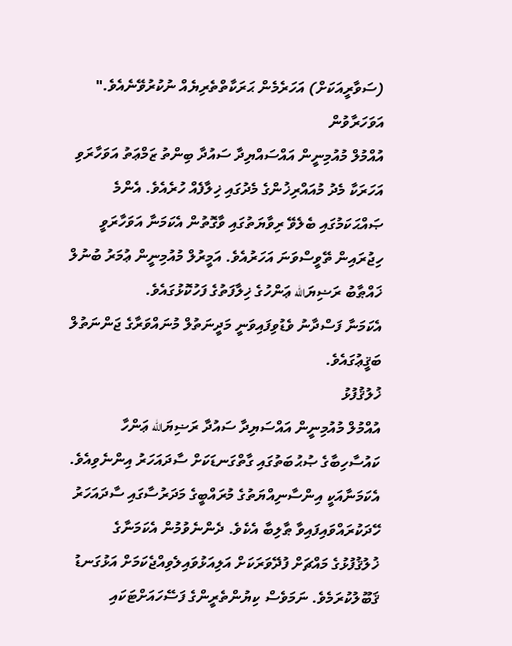(ސަވާރީއަކަށް) އަހަރެމެން ޙަރަކާތްތެރިޔެއް ނުކުރުވޭނެއެވެ."
އަވަހަރާވުން
އުއްމުލް މުއުމިނީން އައްސައްޔިދާ ސައުދާ ބިންތު ޒަމްޢަތު އަވަހާރަވި އަހަރަކާ މެދު މުއައްރިޚުންގެ މެދުގައި ޚިލާފެއް ހުރެއެވެ. އެންމެ ޞައްޙަކަމުގައި ބެލެވޭ ރިވާޔަތުގައި ވާގޮތުން އެކަމަނާ އަވަހާރަވީ ހިޖުރައިން ތޭވީސްވަނަ އަހަރުއެވެ. އަމީރުލް މުއުމިނީން ޢުމަރު ބުނުލް ޚައްޠާބު ރަޟިޔަالله ޢަންހުގެ ޚިލާފަތުގެ ފަހުކޮޅުގައެވެ.
އެކަމަނާ ފަސްދާނު ވެޑުވިފައިވަނީ މަދީނަތުލް މުނައްވަރާގެ ޖަންނަތުލް ބަޤީޢުގައެވެ.
ޚުލުޤުފުޅު
އުއްމުލް މުއުމިނީން އައްސަޔިދާ ސައުދާ ރަޟިޔަالله ޢަންހާ ކައުސާހިބާގެ ޞުޙުބަތުގައި ގާތްގަނޑަކަށް ސާދައަހަރު އިންނެވިއެވެ. އެކަމަނާއަކީ އިންސާނިއްޔަތުގެ މުރައްބީގެ މަދަރުސާގައި ސާދައަހަރު ހޭދަކުރައްވައިފައިވާ ޠާލިބާ އެކެވެ. ދެންނެވުމުން އެކަމަނާގެ ޚުލުޤުފުޅުގެ މައްޗަށް ފުދޭވަރަކަށް އަލިއަޅުވައިލެވިއްޖެކަމަށް އަޅުގަނޑު ޤަބޫލުކުރަމެވެ. ނަމަވެސް ކިޔުންތެރީންގެ ފަސޭހައަށްޓަކައި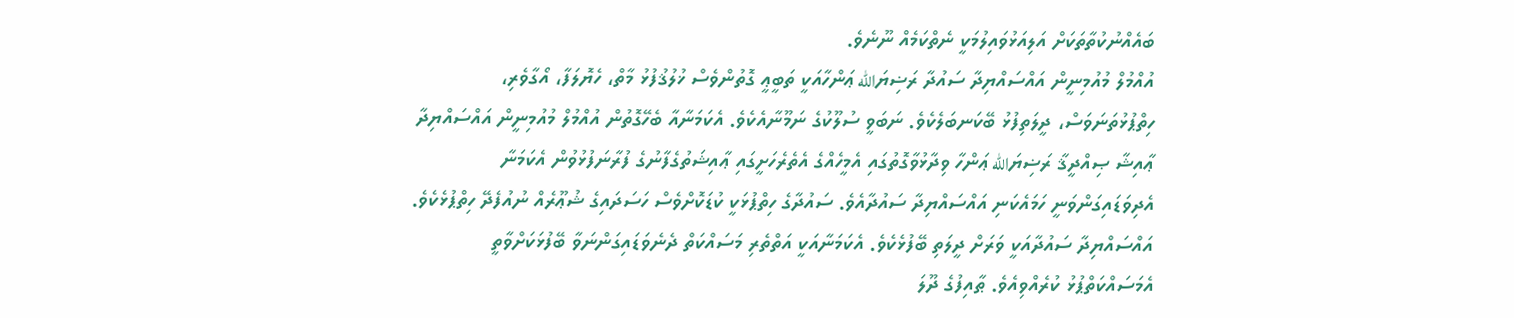ބައެއްނުކުތާތަކަށް އަލިއަޅުވައިލުމަކީ ނެތްކަމެއް ނޫނެވެ.
އުއްމުލް މުއުމިނީން އައްސައްޔިދާ ސައުދާ ރަޟިޔަالله ޢަންހާއަކީ ތަބީޢީ ގޮތުންވެސް ޚުލުޤުފުޅު މާތް، ހެޔޮލަފާ، އޯގާވެރި، ހިތްޕުޅުތަނަވަސް، ދީލަތިފުޅު ބޭކަނބަލެކެވެ. ނަބަވީ ސުލޫކުގެ ނަމޫނާއެކެވެ. އެކަމަނާއާ ބެހޭގޮތުން އުއްމުލް މުއުމިނީން އައްސައްޔިދާ ޢާއިޝާ ޞިއްދީޤާ ރަޟިޔަالله ޢަންހާ ވިދާޅުވާގޮތުގައި އެމީހެއްގެ އެތެރެހަށީގައި ޢާއިޝަތުގެފާނުގެ ފުރާނަފުޅުވުން އެކަމަނާ އެދިވަޑައިގަންވަނީ ހަމައެކަނި އައްސައްޔިދާ ސައުދާއެވެ. ސައުދާގެ ހިތްޕުޅަކީ ކުޑަކޮށްވެސް ހަސަދައިގެ ޝުޢޫރެއް ނުއުފެދޭ ހިތްޕުޅެކެވެ.
އައްސައްޔިދާ ސައުދާއަކީ ވަރަށް ދީލަތި ބޭފުޅެކެވެ. އެކަމަނާއަކީ އަތްތެރި މަސައްކަތް ދެނެވަޑައިގަންނަވާ ބޭފުޅަކަށްވާތީ އެމަސައްކަތްޕުޅު ކުރެއްވިއެވެ. ޠާއިފުގެ ދޫލަ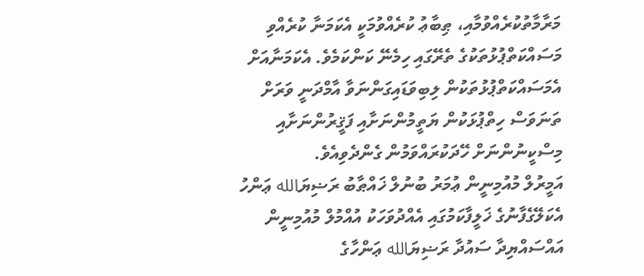މަރާމާތުކުރެއްވުމާއި، ޠިބާޢު ކުރެއްވުމަކީ އެކަމަނާ ކުރެއްވި މަސައްކަތްޕުޅުތަކުގެ ތެރޭގައި ހިމެނޭ ކަންކަމެވެ. އެކަމަނާއަށް އެމަސައްކަތްޕުޅުތަކުން ލިބިވަޑައިގަންނަވާ އާމްދަނީ ވަރަށް ތަނަވަސް ހިތްޕުޅަކުން ޔަތީމުންނަށާއި ފަޤީރުންނަށާއި މިސްކީނުންނަށް ހޭދަކުރައްވަމުން ގެންދެވިއެވެ.
އަމީރުލް މުއުމިނީން ޢުމަރު ބުނުލް ޚައްޠާބު ރަޟިޔަالله ޢަންހު އެކަލޭގެފާނުގެ ޚަލީފާކަމުގައި އެއްދުވަހަކު އުއްމުލް މުއުމިނީން އައްސައްޔިދާ ސައުދާ ރަޟިޔަالله ޢަންހާގެ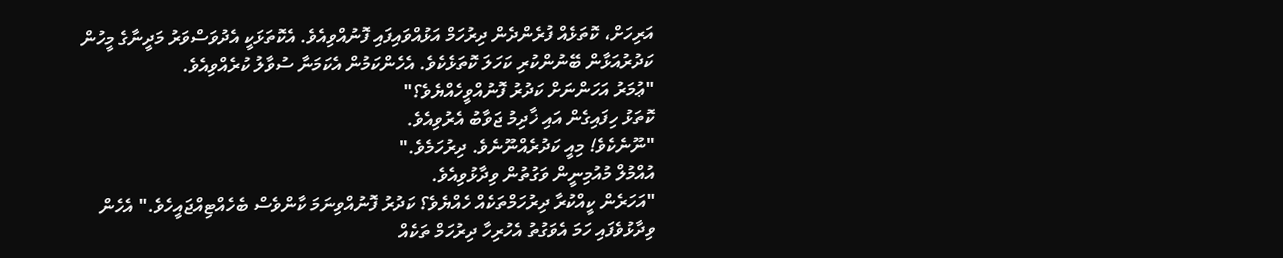އަރިހަށް، ކޮތަޅެއް ފުރެންދެން ދިރުހަމް އަޅުއްވައިފައި ފޮނުއްވިއެވެ. އެކޮތަޅަކީ އެދުވަސްވަރު މަދީނާގެ މީހުން ކަދުރުއަޅާން ބޭނުންކުރި ކަހަލަ ކޮތަޅެކެވެ. އެހެންކަމުން އެކަމަނާ ސުވާލު ކުރެއްވިއެވެ.
"ޢުމަރު އަހަންނަށް ކަދުރު ފޮނުއްވީހެއްޔެވެ؟"
ކޮތަޅު ހިފައިގެން އައި ޚާދިމު ޖަވާބު އެރުވިއެވެ.
"ނޫނެކެވެ! މިއީ ކަދުރެއްނޫނެވެ. ދިރުހަމެވެ."
އުއްމުލް މުއުމިނީން ވަގުތުން ވިދާޅުވިއެވެ.
"އަހަރެން ކީއްކުރާ ދިރުހަމްތަކެއް ހެއްޔެވެ؟ ކަދުރު ފޮނުއްވިނަމަ ކާންވެސް ބެހެއްޓިއްޖައީހެވެ." އެހެން ވިދާޅުވެފައި ހަމަ އެވަގުތު އެހުރިހާ ދިރުހަމް ތަކެއް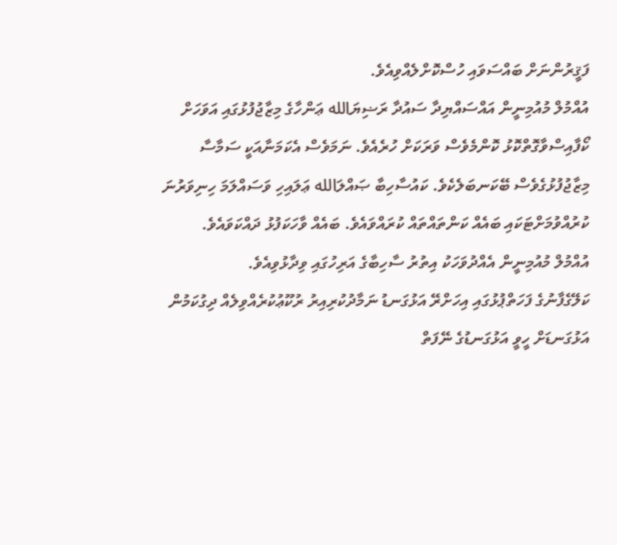ފަޤީރުންނަށް ބައްސަވައި ހުސްކޮށްލެއްވިއެވެ.
އުއްމުލް މުއުމިނީން އައްސައްޔިދާ ސައުދާ ރަޟިޔަالله ޢަންހާގެ މިޒާޖުފުޅުގައި އަވަހަށް ކޯފާއިސްވާގޮތްކޮޅު ކޮންމެވެސް ވަރަކަށް ހުރެއެވެ. ނަމަވެސް އެކަމަނާއަކީ ސަމާސާ މިޒާޖުފުޅުގެވެސް ބޭކަނބަލެކެވެ. ކައުސާހިބާ ޞައްލަالله ޢަލައިހި ވަސައްލަމަ ހިނިވަރުނަ ކުރުއްވުމަށްޓަކައި ބައެއް ކަންތައްތައް ކުރައްވައެވެ. ބައެއް ވާހަކަފުޅު ދައްކަވައެވެ.
އުއްމުލް މުއުމިނީން އެއްދުވަހަކު އިތުރު ސާހިބާގެ އަރިހުގައި ވިދާޅުވިއެވެ.
ކަލޭގެފާނުގެ ފަހަތްޕުޅުގައި އިހަށްރޭ އަޅުގަނޑު ނަމާދުކުރިއިރު ރުކޫޢުކުރެއްވިލެއް ދިގުކަމުން އަޅުގަނޑަށް ހީވީ އަޅުގަނޑުގެ ނޭފަތް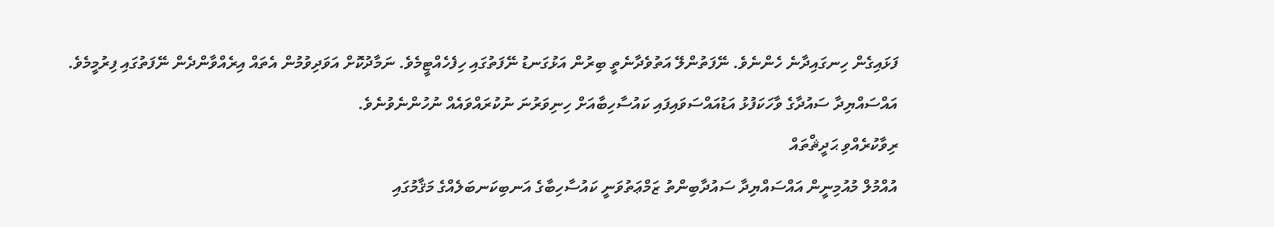ފަޅައިގެން ހިނގައިދާނެ ހެންނެވެ. ނޭފަތުންލޭ އަތުވެދާނެތީ ބިރުން އަޅުގަނޑު ނޭފަތުގައި ހިފެހެއްޓީމެވެ. ނަމާދުކޮށް އަވަދިވުމުން އެތައް އިރެއްވާންދެން ނޭފަތުގައި ފިރުމީމެވެ.
އައްސައްޔިދާ ސައުދާގެ ވާހަކަފުޅު އަޑުއައްސަވައިފައި ކައުސާހިބާއަށް ހިނިވަރުނަ ނުކުރައްވައެއް ނުހުންނެވުނެވެ.
ރިވާކުރެއްވި ޙަދީޘްތައް
އުއްމުލް މުއުމިނީން އައްސައްޔިދާ ސައުދާބިންތު ޒަމްޢަތުވަނީ ކައުސާހިބާގެ އަނބިކަނބަލެއްގެ މަޤާމުގައި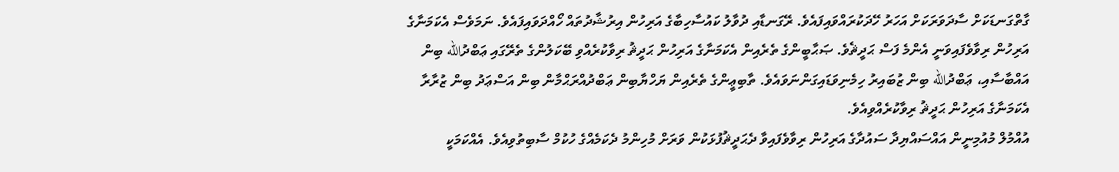ގާތްގަނޑަކަށް ސާދަވަރަކަށް އަހަރު ހޭދަކުރައްވައިފައެވެ. ރޭގަނޑާއި ދުވާލު ކައުސާހިބާގެ އަރިހުން އިރުޝާދުތައް ހޯއްދަވައިފައެވެ. ނަމަވެސް އެކަމަނާގެ އަރިހުން ރިވާވެފައިވަނީ އެންމެ ފަސް ޙަދީޘެވެ. ޞަޙާބީންގެ ތެރެއިން އެކަމަނާގެ އަރިހުން ޙަދީޘު ރިވާކުރެއްވި ބޭކަލުންގެ ތެރޭގައި ޢަބްދުالله ބިން އައްބާސާއި، ޢަބްދުالله ބިން ޒުބައިރު ހިމެނިވަޑައިގަންނަވައެވެ. ތާބިޢީންގެ ތެރެއިން ޔަހްޔާބިން ޢަބްދުއްރަޙްމާން ބިން އަސްޢަދު ބިން ޒުރާރާ އެކަމަނާގެ އަރިހުން ޙަދީޘު ރިވާކުރެއްވިއެވެ.
އުއްމުލް މުއުމިނީން އައްސައްޔިދާ ސައުދާގެ އަރިހުން ރިވާވެފައިވާ ދެޙަދީޘުފުޅަކުން ވަރަށް މުހިންމު ދެކަމެއްގެ ހުކުމް ސާބިތުވިއެވެ. އެއްކަމަކީ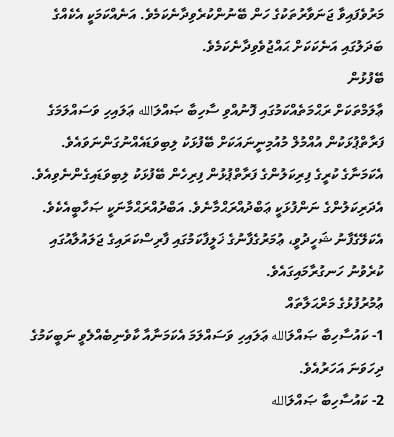މަރުވެފައިވާ ޖަނަވާރުތަކުގެ ހަން ބޭނުންކުރެވިދާނެކަމެވެ. އަނެއްކަމަކީ އެކެއްގެ ބަދަލުގައި އަނެކަކަށް ޙައްޖުވެވިދާނެކަމެވެ.
ބޭފުޅުން
ޢާލަމްތަކަށް ރަޙްމަތެއްކަމުގައި ފޮނުއްވި ސާހިބާ ޞައްލަالله ޢަލައިހި ވަސައްލަމަގެ ފަރާތްޕުޅަކުން އުއްމުލް މުއުމިނީނައަކަށް ބޭފުޅަކު ލިބިވަޑައެއްނުގަންނަވައެވެ. އެކަމަނާގެ ކުރީގެ ފިރިކަލުންގެ ފަރާތްޕުޅުން ފިރިހެން ބޭފުޅަކު ލިބިވަޑައިގެންނެވިއެވެ. އެދަރިކަލުންގެ ނަންފުޅަކީ ޢަބްދުއްރަޙްމާނެވެ. އަބްދުއްރަޙްމާނަކީ ޞަހާބީއެކެވެ. އެކަލޭގެފާނު ޝަހީދުވީ، ޢުމަރުގެފާނުގެ ޚަލީފާކަމުގައި ފާރިސްކަރައިގެ ޖަލައުލާއުގައި ކުރެވުނު ހަނގުރާމައިގައެވެ.
ޢުމުރުފުޅުގެ މަރްޙަލާތައް
1- ކައުސާހިބާ ޞައްލަالله ޢަލައިހި ވަސައްލަމަ އެކަމަނާއާ ކާވެނިބެއްލެވީ ނަބީކަމުގެ ދިހަވަނަ އަހަރުއެވެ.
2- ކައުސާހިބާ ޞައްލަالله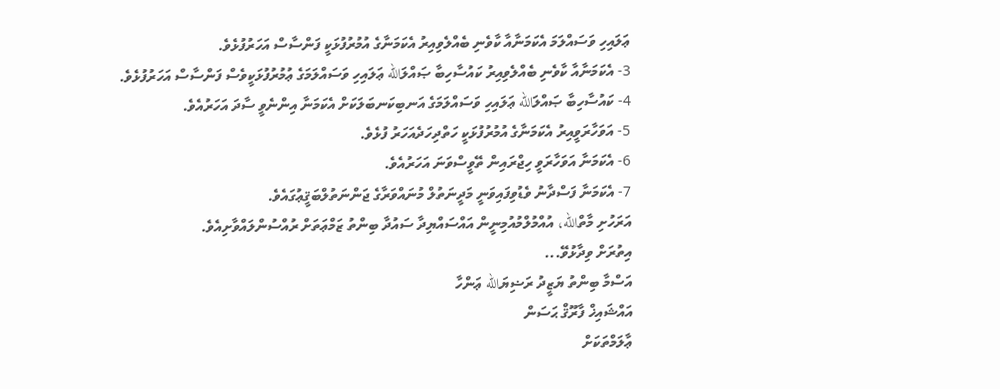ޢަލައިހި ވަސައްލަމަ އެކަމަނާއާ ކާވެނި ބެއްލެވިއިރު އެކަމަނާގެ އުމުރުފުޅަކީ ފަންސާސް އަހަރުފުޅެވެ.
3- އެކަމަނާއާ ކާވެނި ބެއްލެވިއިރު ކައުސާހިބާ ޞައްލަالله ޢަލައިހި ވަސައްލަމަގެ ޢުމުރުފުޅަކީވެސް ފަންސާސް އަހަރުފުޅެވެ.
4- ކައުސާހިބާ ޞައްލަالله ޢަލައިހި ވަސައްލަމަގެ އަނބިކަނބަލަކަށް އެކަމަނާ އިންނެވީ ސާދަ އަހަރުއެވެ.
5- އަވަހާރަވީއިރު އެކަމަނާގެ އުމުރުފުޅަކީ ހަތްދިހަދެއަހަރު ފުޅެވެ.
6- އެކަމަނާ އަވަހާރަވީ ހިޖްރައިން ތޭވީސްވަނަ އަހަރުއެވެ.
7- އެކަމަނާ ފަސްދާނު ވެޑުވިފައިވަނީ މަދީނަތުލް މުނައްވަރާގެ ޖަންނަތުލްބަޤީޢުގައެވެ.
އަރަހުށި މާތްالله، އުއްމުލްމުއުމިނީން އައްސައްޔިދާ ސައުދާ ބިންތު ޒަމްޢަތަށް ރުއްސުންލައްވާށިއެވެ.
އިތުރަށް ވިދާޅުވޭ...
އަސްމާ ބިންތު ޔަޒީދު ރަޟިޔަالله ޢަންހާ
އައްޝައިޚް ފާރޫޤް ޙަސަން
ޢާލަމްތަކަށް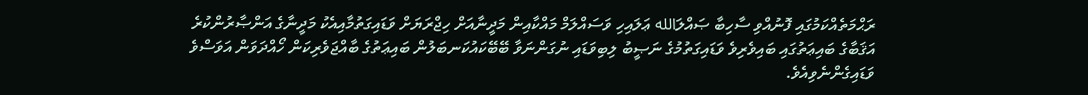ރަޙްމަތެއްކަމުގައި ފޮނުއްވި ސާހިބާ ޞައްލަالله ޢަލައިހި ވަސައްލަމް މައްކާއިން މަދީނާއަށް ހިޖްރަޔަށް ވަޑައިގަތުމާއިއެކު މަދީނާގެ އަންޞާރުންކުރެ އަޤަބާގެ ބައިޢަތުގައި ބައިވެރިވެ ވަޑައިގަތުމުގެ ނަޞީބު ލިބިވަޑައި ނުގަންނަވާ ބޭބޭކައުކަނބަލުން ބައިޢަތުގެ ބާއްޖަވެރިކަން ހޯއްދަވަން އަވަސްވެ ވަޑައިގެންނެވިއެވެ.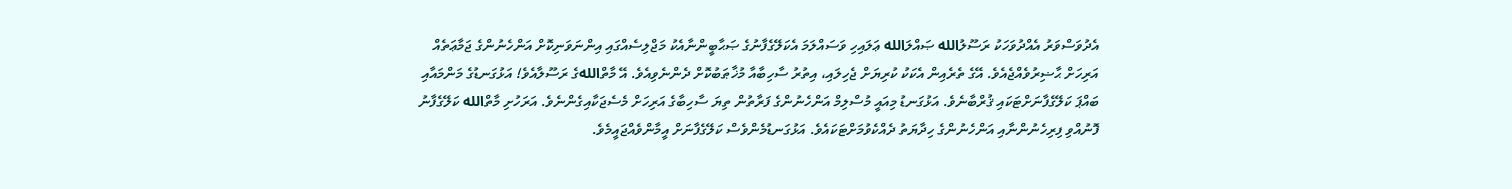އެދުވަސްވަރު އެއްދުވަހަކު ރަސޫލުالله ޞައްލަالله ޢަލައިހި ވަސައްލަމަ އެކަލޭގެފާނުގެ ޞަޙާބީންނާއެކު މަޖްލިސެއްގައި އިންނަވަނިކޮށް އަންހެނުންގެ ޖަމާޢަތެއް އަރިހަށް ޙާޟިރުވެއްޖެއެވެ. އޭގެ ތެރެއިން އެކަކު ކުރިޔަށް ޖެހިލައި، އިތުރު ސާހިބާއާ މުޚާޠަބުކޮށް ދެންނެވިއެވެ. އޭ މާތްاللهގެ ރަސޫލާއެވެ! އަޅުގަނޑުގެ މަންމައާއި ބައްޕަ ކަލޭގެފާނަށްޓަކައި ޤުރްބާނެވެ. އަޅުގަނޑު މިއައީ މުސްލިމް އަންހެނުންގެ ފަރާތުން ތިޔަ ސާހިބާގެ އަރިހަށް މެސެޖަކާއިގެންނެވެ. އަރަހުށި މާތްالله ކަލޭގެފާނު ފޮނުއްވި ފިރިހެނުންނާއި އަންހެނުންގެ ހިދާޔަތު ދެއްކެވުމަށްޓަކައެވެ. އަޅުގަނޑުމެންވެސް ކަލޭގެފާނަށް އީމާންވެއްޖައީމެވެ.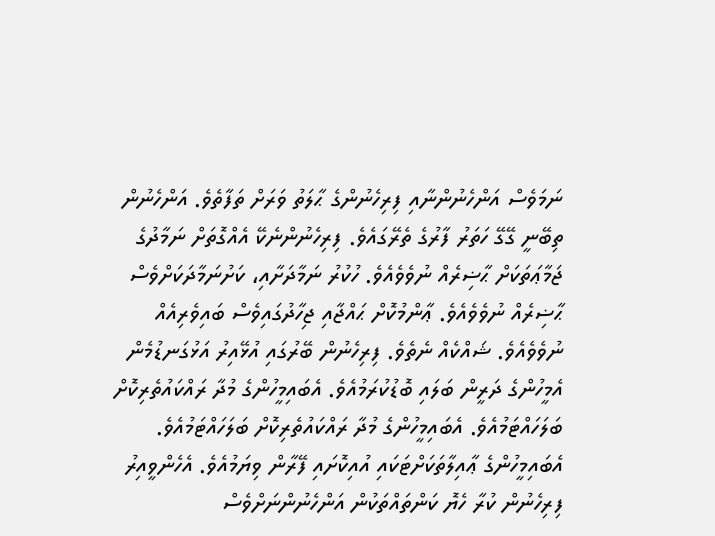ނަމަވެސް އަންހެނުންނާއި ފިރިހެނުންގެ ޙާލަތު ވަރަށް ތަފާތެވެ. އަންހެނުން ތިބޭނީ ގޭގޭ ހަތަރު ފާރުގެ ތެރޭގައެވެ. ފިރިހެނުންނެކޭ އެއްގޮތަށް ނަމާދުގެ ޖަމާޢަތަކަށް ޙާޟިރެއް ނުވެވެއެވެ. ހުކުރު ނަމާދަށާއި، ކަށުނަމާދަކަށްވެސް ޙާޟިރެއް ނުވެވެއެވެ. ޢާންމުކޮށް ޙައްޖާއި ޖިހާދުގައިވެސް ބައިވެރިއެއް ނުވެވެއެވެ. ޝައްކެއް ނެތެވެ. ފިރިހެނުން ބޭރުގައި އުޅޭއިރު އަޅުގަނޑުމެން އެމީހުންގެ ދަރީން ބަލައި ބޮޑުކުރަމުއެވެ. އެބައިމީހުންގެ މުދާ ރައްކައުތެރިކޮށް ބަލަހައްޓަމުއެވެ. އެބައިމީހުންގެ މުދާ ރައްކައުތެރިކޮށް ބަލަހައްޓަމުއެވެ. އެބައިމީހުންގެ ޢާއިލާތަކަށްޓަކައި އުއިކޮށައި ފޭރާން ވިޔަމުއެވެ. އެހެންވީއިރު ފިރިހެނުން ކުރާ ހެޔޮ ކަންތައްތަކުން އަންހެނުންނަށްވެސް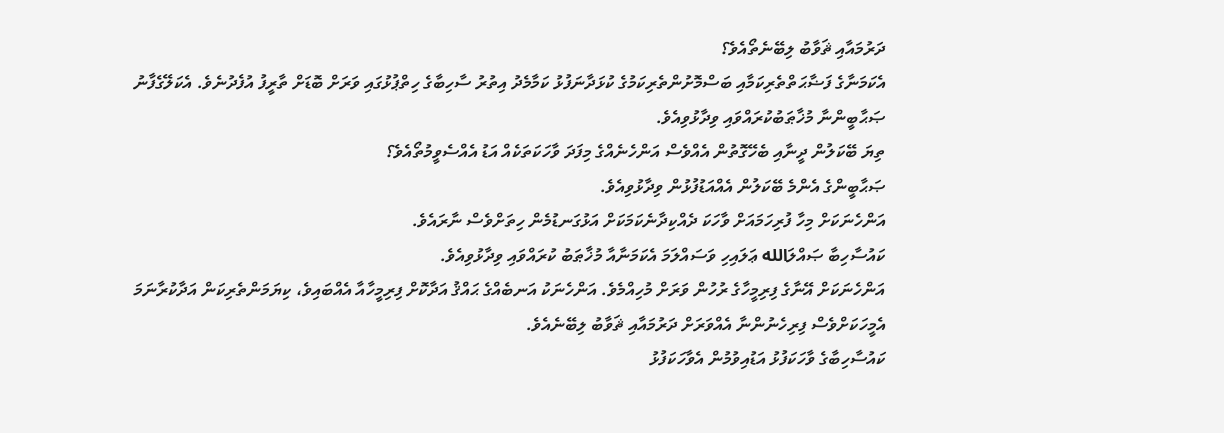ދަރުމައާއި ޘަވާބު ލިބޭނެތޯއެވެ؟
އެކަމަނާގެ ފަޟާޙަތްތެރިކަމާއި ބަސްމޮށުންތެރިކަމުގެ ކުޅަދާނަފުޅު ކަމާމެދު އިތުރު ސާހިބާގެ ހިތްޕުޅުގައި ވަރަށް ބޮޑަށް ތާރީފު އުފެދުނެވެ. އެކަލޭގެފާނު ޞަޙާބީންނާ މުޚާޠަބުކުރައްވައި ވިދާޅުވިއެވެ.
ތިޔަ ބޭކަލުން ދީނާއި ބެހޭގޮތުން އެއްވެސް އަންހެނެއްގެ މިފަދަ ވާހަކަތަކެއް އަޑު އެއްސެވީމުތޯއެވެ؟
ޞަޙާބީންގެ އެންމެ ބޭކަލުން އެއްއަޑުފުޅުން ވިދާޅުވިއެވެ.
އަންހެނަކަށް މިހާ ފުރިހަމައަށް ވާހަކަ ދެއްކިދާނެކަމަކަށް އަޅުގަނޑުމެން ހިތަށްވެސް ނާރައެވެ.
ކައުސާހިބާ ޞައްލަالله ޢަލައިހި ވަސައްލަމަ އެކަމަނާއާ މުޚާޠަބު ކުރައްވައި ވިދާޅުވިއެވެ.
އަންހެނަކަށް އޭނާގެ ފިރިމީހާގެ ރުހުން ވަރަށް މުހިއްމެވެ. އަންހެނަކު އަނބެއްގެ ޙައްޤު އަދާކޮށް ފިރިމީހާއާ އެއްބައިވެ، ކިޔަމަންތެރިކަން އަދާކުރާނަމަ އެމީހަކަށްވެސް ފިރިހެނުންނާ އެއްވަރަށް ދަރުމައާއި ޘަވާބު ލިބޭނެއެވެ.
ކައުސާހިބާގެ ވާހަކަފުޅު އަޑުއިވުމުން އެވާހަކަފުޅު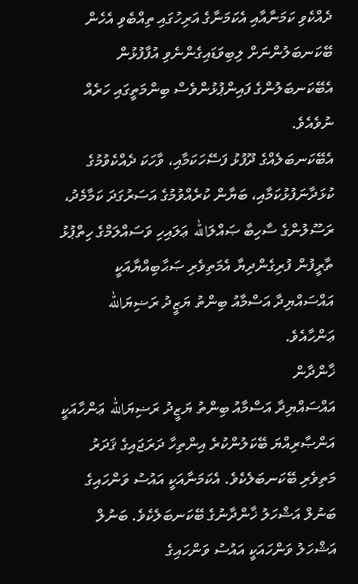ދެއްކެވި ކަމަނާއާއި އެކަމަނާގެ އަރިހުގައި ތިއްބެވި އެހެން ބޭކަނބަލުންނަށް ލިބިވަޑައިގެންނެވި އުފާފުޅުން އެބޭކަނބަލުންގެ ފައިންޕުޅުންވެސް ބިންމަތީގައި ހަރެއް ނުވެއެވެ.
އެބޭކަނބަލެއްގެ ދޫފުޅު ފަސޭހަކަމާއި، ވާހަކަ ދެއްކެވުމުގެ ކުޅަދާނަފުޅުކަމާއި، ބަޔާން ކުރެއްވުމުގެ އަސަރުގަދަ ކަމާމެދު، ރަސޫލުންގެ ސާހިބާ ޞައްލަالله ޢަލައިހި ވަސައްލަމްގެ ހިތްޕުޅު ތާރީފުން ފުރިގެންދިޔާ އެމަތިވެރި ޞަޙާބިއްޔާއަކީ އައްސައްޔިދާ އަސްމާއު ބިންތު ޔަޒީދު ރަޟިޔަالله ޢަންހާއެވެ.
ޚާންދާން
އައްސައްޔިދާ އަސްމާއު ބިންތު ޔަޒީދު ރަޟިޔަالله ޢަންހާއަކީ އަންޞާރިއްޔަ ބޭކަލުންކުރެ އިންތިހާ ދަރަޖައިގެ ޤަދަރު މަތިވެރި ބޭކަނބަލެކެވެ. އެކަމަނާއަކީ އައުސު ވަންހައިގެ ބަނުލް އަޝްހަލު ޚާންދާނުގެ ބޭކަނބަލެކެވެ. ބަނުލް އަޝްހަލު ވަންހައަކީ އައުސު ވަންހައިގެ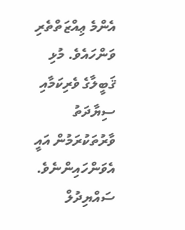އެންމެ ޢިއްޒަތްތެރި ވަންހައެވެ. މުޅި ޤަބީލާގެ ވެރިކަމާއި ސިޔާދަތު ވާރުތަކުރަމުން އައީ އެވަންހައިންނެވެ. ސައްޔިދުލް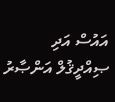އައުސް އަދި ޞިއްދީޤުލް އަންޞާރު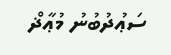ސަޢުދުބުނު މުޢާޛް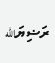ރަޟިޔަالله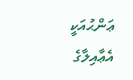ޢަންޙުއަކީ އެޢާއިލާގެ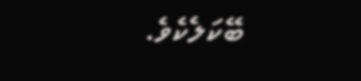ބޭކަލެކެވެ.